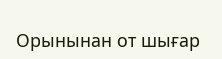Орынынан от шығар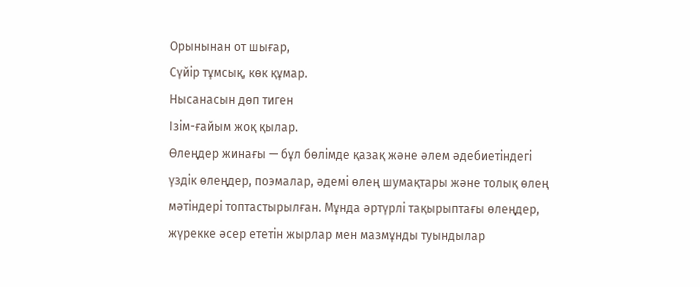Орынынан от шығар,
Сүйір тұмсық, көк құмар.
Нысанасын дөп тиген
Ізім-ғайым жоқ қылар.
Өлеңдер жинағы — бұл бөлімде қазақ және әлем әдебиетіндегі үздік өлеңдер, поэмалар, әдемі өлең шумақтары және толық өлең мәтіндері топтастырылған. Мұнда әртүрлі тақырыптағы өлеңдер, жүрекке әсер ететін жырлар мен мазмұнды туындылар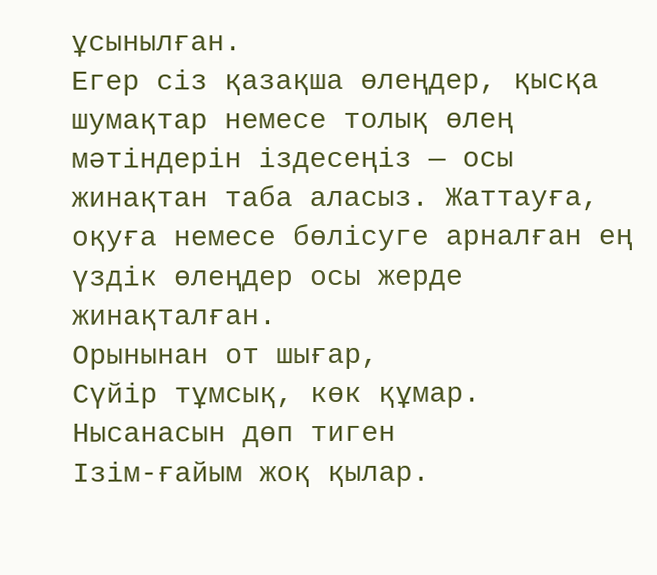ұсынылған.
Егер сіз қазақша өлеңдер, қысқа шумақтар немесе толық өлең мәтіндерін іздесеңіз — осы жинақтан таба аласыз. Жаттауға, оқуға немесе бөлісуге арналған ең үздік өлеңдер осы жерде жинақталған.
Орынынан от шығар,
Сүйір тұмсық, көк құмар.
Нысанасын дөп тиген
Ізім-ғайым жоқ қылар.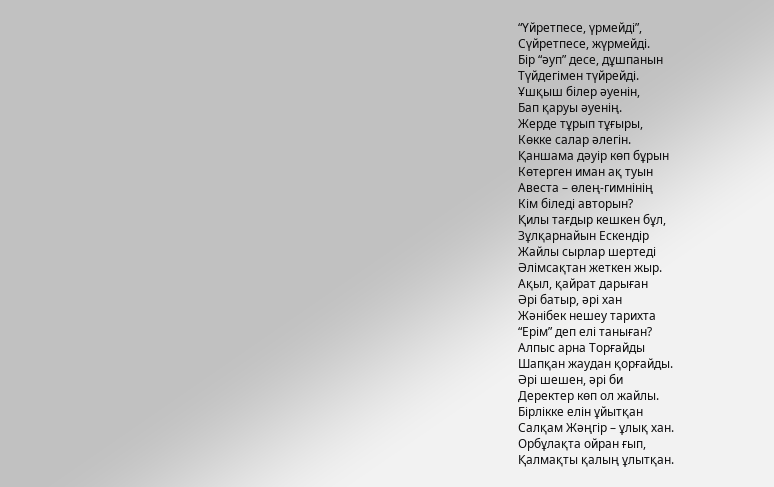“Үйретпесе, үрмейді”,
Сүйретпесе, жүрмейді.
Бір “әуп” десе, дұшпанын
Түйдегімен түйрейді.
Ұшқыш білер әуенін,
Бап қаруы әуенің.
Жерде тұрып тұғыры,
Көкке салар әлегін.
Қаншама дәуір көп бұрын
Көтерген иман ақ туын
Авеста – өлең-гимнінің
Кім біледі авторын?
Қилы тағдыр кешкен бұл,
Зұлқарнайын Ескендір
Жайлы сырлар шертеді
Әлімсақтан жеткен жыр.
Ақыл, қайрат дарыған
Әрі батыр, әрі хан
Жәнібек нешеу тарихта
“Ерім” деп елі таныған?
Алпыс арна Торғайды
Шапқан жаудан қорғайды.
Әрі шешен, әрі би
Деректер көп ол жайлы.
Бірлікке елін ұйытқан
Салқам Жәңгір – ұлық хан.
Орбұлақта ойран ғып,
Қалмақты қалың ұлытқан.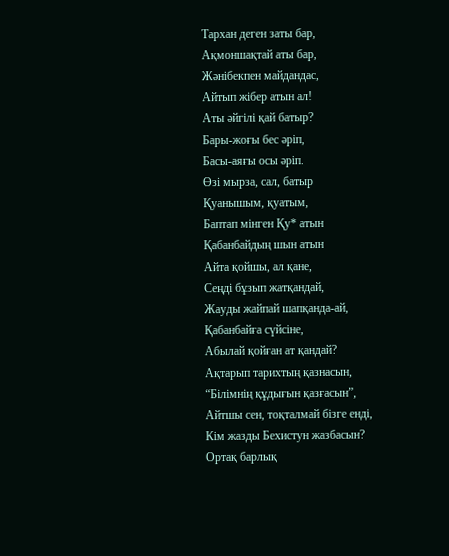Тархан деген заты бар,
Ақмоншақтай аты бар,
Жәнібекпен майдандас,
Айтып жібер атын ал!
Аты әйгілі қай батыр?
Бары-жоғы бес әріп,
Басы-аяғы осы әріп.
Өзі мырза, сал, батыр
Қуанышым, қуатым,
Баптап мінген Қу* атын
Қабанбайдың шын атын
Айта қойшы, ал қане,
Сеңді бұзып жатқандай,
Жауды жайпай шапқанда-ай,
Қабанбайға сүйсіне,
Абылай қойған ат қандай?
Ақтарып тарихтың қазнасын,
“Білімнің құдығын қазғасын”,
Айтшы сен, тоқталмай бізге енді,
Кім жазды Бехистун жазбасын?
Ортақ барлық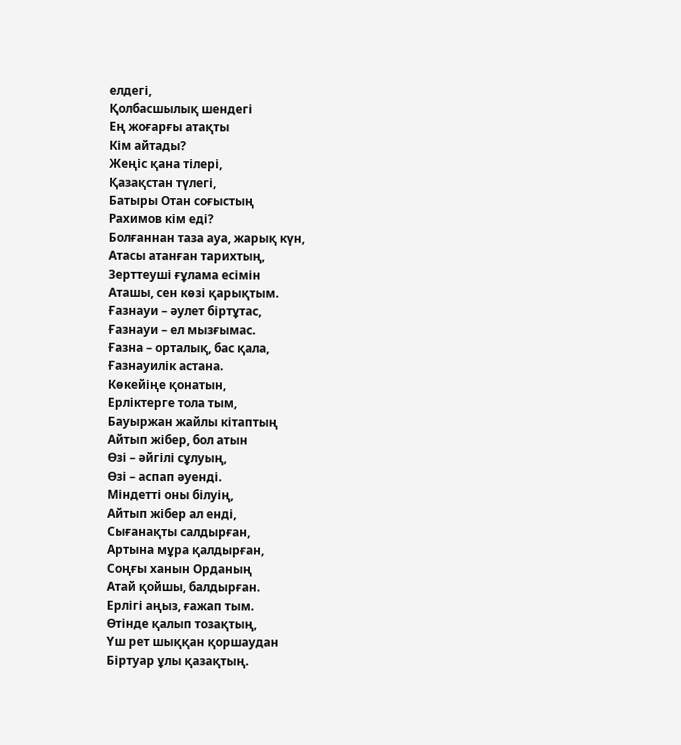елдегі,
Қолбасшылық шендегі
Ең жоғарғы атақты
Кім айтады?
Жеңіс қана тілері,
Қазақстан түлегі,
Батыры Отан соғыстың
Рахимов кім еді?
Болғаннан таза ауа, жарық күн,
Атасы атанған тарихтың,
Зерттеуші ғұлама есімін
Аташы, сен көзі қарықтым.
Ғазнауи – әулет біртұтас,
Ғазнауи – ел мызғымас.
Ғазна – орталық, бас қала,
Ғазнауилік астана.
Көкейіңе қонатын,
Ерліктерге тола тым,
Бауыржан жайлы кітаптың
Айтып жібер, бол атын
Өзі – әйгілі сұлуың,
Өзі – аспап әуенді.
Міндетті оны білуің,
Айтып жібер ал енді,
Сығанақты салдырған,
Артына мұра қалдырған,
Соңғы ханын Орданың
Атай қойшы, балдырған.
Ерлігі аңыз, ғажап тым.
Өтінде қалып тозақтың,
Үш рет шыққан қоршаудан
Біртуар ұлы қазақтың.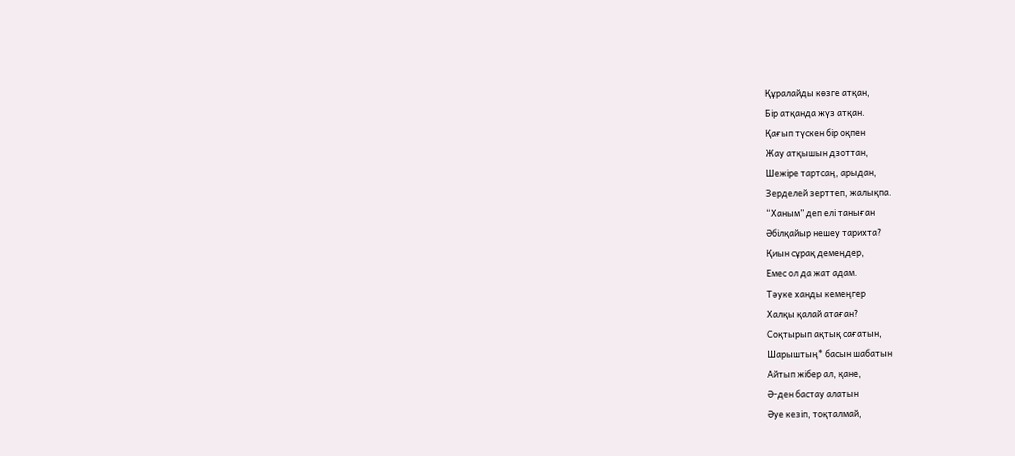Құралайды көзге атқан,
Бір атқанда жүз атқан.
Қағып түскен бір оқпен
Жау атқышын дзоттан,
Шежіре тартсаң, арыдан,
Зерделей зерттеп, жалықпа.
“Ханым” деп елі таныған
Әбілқайыр нешеу тарихта?
Қиын сұрақ демеңдер,
Емес ол да жат адам.
Тәуке ханды кемеңгер
Халқы қалай атаған?
Соқтырып ақтық сағатын,
Шарыштың* басын шабатын
Айтып жібер ал, қане,
Ә-ден бастау алатын
Әуе кезіп, тоқталмай,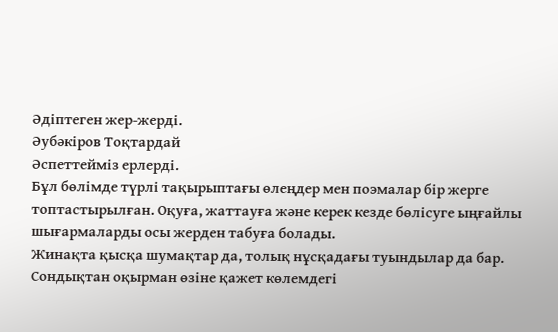Әдіптеген жер-жерді.
Әубәкіров Тоқтардай
Әспеттейміз ерлерді.
Бұл бөлімде түрлі тақырыптағы өлеңдер мен поэмалар бір жерге топтастырылған. Оқуға, жаттауға және керек кезде бөлісуге ыңғайлы шығармаларды осы жерден табуға болады.
Жинақта қысқа шумақтар да, толық нұсқадағы туындылар да бар. Сондықтан оқырман өзіне қажет көлемдегі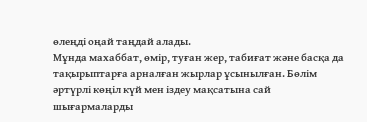өлеңді оңай таңдай алады.
Мұнда махаббат, өмір, туған жер, табиғат және басқа да тақырыптарға арналған жырлар ұсынылған. Бөлім әртүрлі көңіл күй мен іздеу мақсатына сай шығармаларды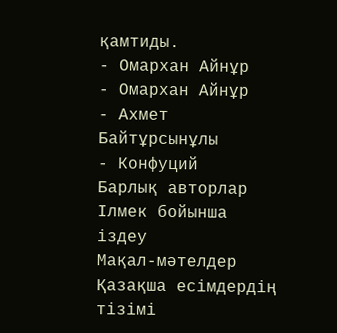қамтиды.
- Омархан Айнұр
- Омархан Айнұр
- Ахмет Байтұрсынұлы
- Конфуций
Барлық авторлар
Ілмек бойынша іздеу
Мақал-мәтелдер
Қазақша есімдердің тізімі